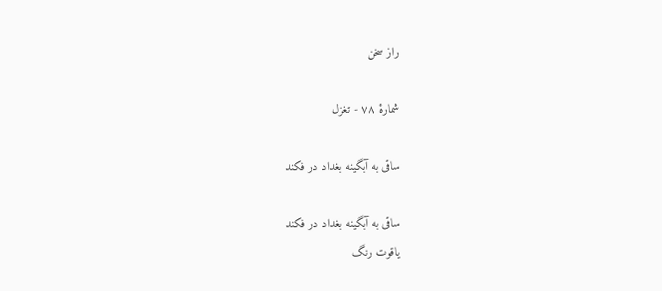راز سخن

شمارهٔ ۷۸ - تغزل

ساقی به آبگینه بغداد در فکند

ساقی به آبگینه بغداد در فکند
یاقوت رنگ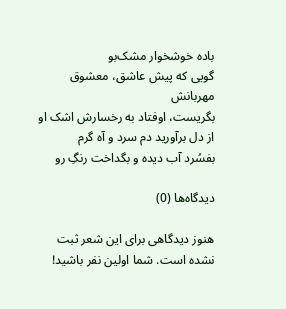باده خوشخوار مشک‌بو
گویی که پیش عاشق، معشوق مهربانش
بگریست، اوفتاد به رخسارش اشک او
از دل برآورید دم سرد و آه گرم
بفسُرد آب دیده و بگداخت رنگِ رو

دیدگاه‌ها (0)

هنوز دیدگاهی برای این شعر ثبت نشده است. شما اولین نفر باشید!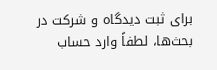برای ثبت دیدگاه و شرکت در بحث‌ها، لطفاً وارد حساب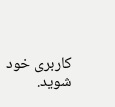کاربری خود شوید.